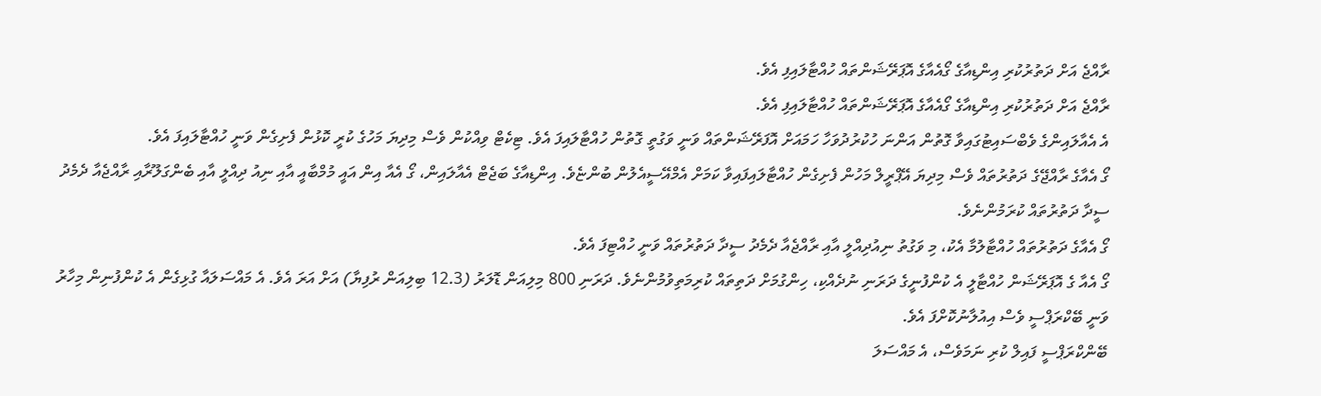ރާއްޖެ އަށް ދަތުރުކުރި އިންޑިއާގެ ގޯއެއާގެ އޮޕަރޭޝަންތައް ހުއްޓާލައިފި އެވެ.
ރާއްޖެ އަށް ދަތުރުކުރި އިންޑިއާގެ ގޯއެއާގެ އޮޕަރޭޝަންތައް ހުއްޓާލައިފި އެވެ.
އެ އެއާލައިންގެ ވެބްސައިޓުގައިވާ ގޮތުން އަންނަ ހުކުރުދުވަހާ ހަމައަށް އޮފަރޭޝަންތައް ވަނީ ވަގުތީ ގޮތުން ހުއްޓާލައިފަ އެވެ. ޓިކެޓް ވިއްކުން ވެސް މިދިޔަ މަހުގެ ކުރީ ކޮޅުން ފެށިގެން ވަނީ ހުއްޓާލައިފަ އެވެ.
ގޯ އެއާގެ ރާއްޖޭގެ ދަތުރުތައް ވެސް މިދިޔަ އޭޕްރީލް މަހުން ފެށިގެން ހުއްޓާލައިފައިވާ ކަމަށް އެމްއޭސީއެލުން ބުންޏެވެ. އިންޑިއާގެ ބަޖެޓް އެއާލައިން، ގޯ އެއާ އިން އައީ މުމްބާއީ އާއި ނިއު ދިއްލީ އާއި ބެންގަލޫރާއި ރާއްޖެއާ ދެމެދު ސީދާ ދަތުރުތައް ކުރަމުންނެވެ.
ގޯ އެއާގެ ދަތުރުތައް ހުއްޓާލުމާ އެކު، މި ވަގުތު ނިއުދިއްލީ އާއި ރާއްޖެއާ ދެމެދު ސީދާ ދަތުރުތައް ވަނީ ހުއްޓިފަ އެވެ.
ގޯ އެއާ ގެ އޮޕަރޭޝަން ހުއްޓާލީ އެ ކުންފުނީގެ ދަރަނި ނުދެއްކި، ހިންގުމަށް ދަތިތައް ކުރިމަތިވުމުންނެވެ. ދަރަނި 800 މިލިއަން ޑޮލަރު (12.3 ބިލިއަން ރުފިޔާ) އަށް އަރަ އެވެ. އެ މައްސަލައާ ގުޅިގެން އެ ކުންފުނިން މިހާރު ވަނީ ބޭކްރަޕްސީ ވެސް އިއުލާނުކޮށްފަ އެވެ.
ބޭންކްރަޕްސީ ފައިލް ކުރި ނަމަވެސް، އެ މައްސަލަ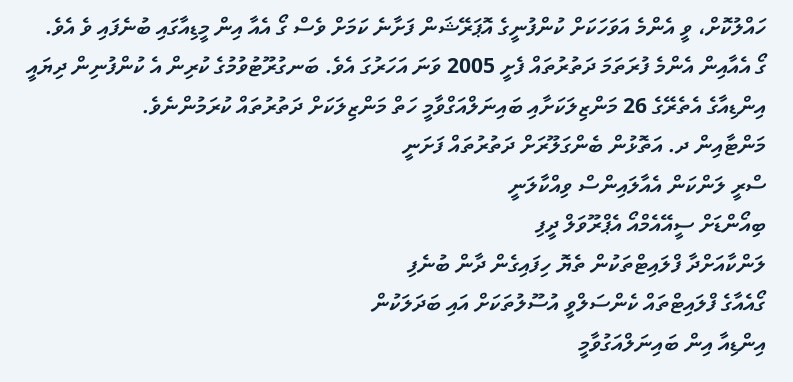ހައްލުކޮށް، ވީ އެންމެ އަވަހަކަށް ކުންފުނީގެ އޮޕަރޭޝަން ފަށާނެ ކަމަށް ވެސް ގޯ އެއާ އިން މީޑިއާގައި ބުނެފައި ވެ އެވެ.
ގޯ އެއާއިން އެންމެ ފުރަތަމަ ދަތުރުތައް ފެށީ 2005 ވަނަ އަހަރުގަ އެވެ. ބަނގުރޫޓުވުމުގެ ކުރިން އެ ކުންފުނިން ދިޔައީ އިންޑިއާގެ އެތެރޭގެ 26 މަންޒިލަކަށާއި ބައިނަލްއަގްވާމީ ހަތް މަންޒިލަކަށް ދަތުރުތައް ކުރަމުންނެވެ.
މަންޓާއިން ދ. އަތޮޅުން ބެންގަލޫރަށް ދަތުރުތައް ފަށަނީ
ސްރީ ލަންކަން އެއާލައިންސް ވިއްކާލަނީ
ބިއޯންޑަށް ސީއޭއެމްއޯ އެޕްރޫވަލް ދީފި
ލަންކާއަށްދާ ފްލައިޓްތަކުން ތެޔޮ ހިފައިގެން ދާން ބުނެފި
ގޯއެއާގެ ފްލައިޓްތައް ކެންސަލްވީ އުސޫލުތަކަށް އައި ބަދަލަކުން
އިންޑިއާ އިން ބައިނަލްއަގުވާމީ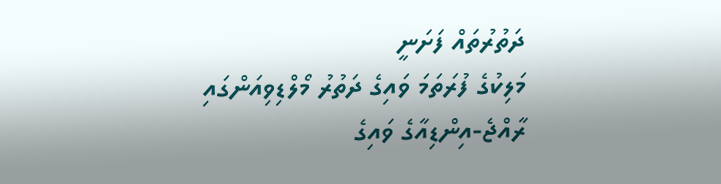ދަތުރުތައް ފަށަނީ
މަލިކުގެ ފުރަތަމަ ވައިގެ ދަތުރު މޯލްޑިވިއަންގައި
ރާއްޖެ-އިންޑިއާގެ ވައިގެ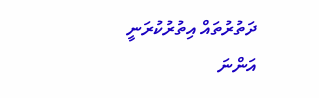ދަތުރުތައް އިތުރުކުރަނީ
އަންނަ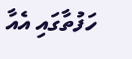ހަފުތާގައި އެއާ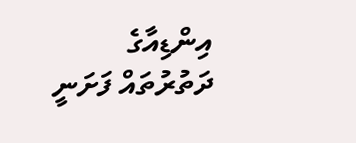އިންޑިއާގެ ދަތުރުތައް ފަށަނީ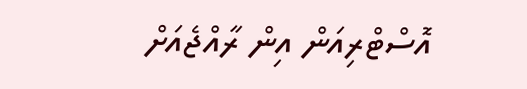އޮސްޓްރިއަން އިން ރާއްޖެއަށް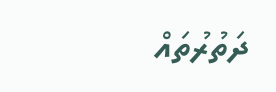ދަތުރުތައް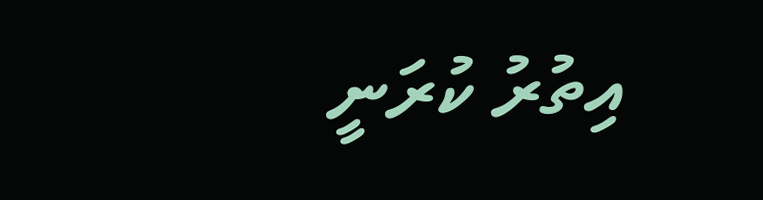އިތުރު ކުރަނީ